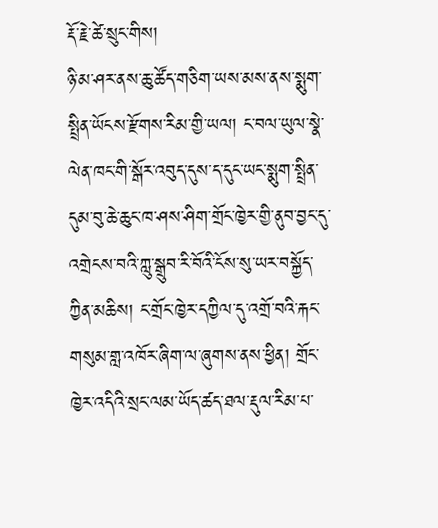རྡོ་རྗེ་ཚེ་སྲུང་གིས།
ཉི་མ་ཤར་ནས་ཆུ་ཚོད་གཅིག་ཡས་མས་ནས་སྨུག་སྤྲིན་ཡོངས་རྫོགས་རིམ་གྱི་ཡལ། ང་བལ་ཡུལ་སྣེ་ལེན་ཁང་གི་སྒོར་འབུད་དུས་ད་དུང་ཡང་སྨུག་སྤྲིན་དུམ་བུ་ཆེ་ཆུང་ཁ་ཤས་ཤིག་གྲོང་ཁྱེར་གྱི་ནུབ་བྱང་དུ་འགྲེངས་བའི་ཀླུ་སྒྲུབ་རི་བོའི་ངོས་སུ་ཡར་བསྐྱོད་ཀྱིན་མཆིས། ང་གྲོང་ཁྱེར་དཀྱིལ་དུ་འགྲོ་བའི་རྐང་གསུམ་གླ་འཁོར་ཞིག་ལ་ཞུགས་ནས་ཕྱིན། གྲོང་ཁྱེར་འདིའི་སྲང་ལམ་ཡོད་ཚད་ཐལ་རྡུལ་རིམ་པ་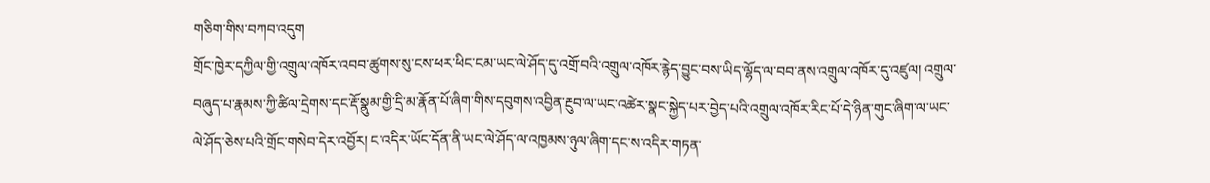གཅིག་གིས་བཀབ་འདུག
གྲོང་ཁྱེར་དཀྱིལ་གྱི་འགྲུལ་འཁོར་འབབ་ཚུགས་སུ་ངས་ཕར་ཕིང་ངམ་ཡང་ལེ་ཤོད་དུ་འགྲོ་བའི་འགྲུལ་འཁོར་རྙེད་བྱུང་བས་ཡིད་ལྷོད་ལ་བབ་ནས་འགྲུལ་འཁོར་དུ་འཛུལ། འགྲུལ་བཞུད་པ་རྣམས་ཀྱི་ཚིལ་དྲེགས་དང་རྡོ་སྣུམ་གྱི་དྲི་མ་རྣོན་པོ་ཞིག་གིས་དབུགས་འབྱིན་རྔུབ་ལ་ཡང་འཚེར་སྣང་སྐྱེད་པར་བྱེད་པའི་འགྲུལ་འཁོར་རིང་པོ་དེ་ཉིན་གུང་ཞིག་ལ་ཡང་ལེ་ཤོད་ཅེས་པའི་གྲོང་གསེབ་དེར་འབྱོར། ང་འདིར་ཡོང་དོན་ནི་ཡང་ལེ་ཤོད་ལ་འཁྱམས་ཉུལ་ཞིག་དང་ས་འདིར་གཏན་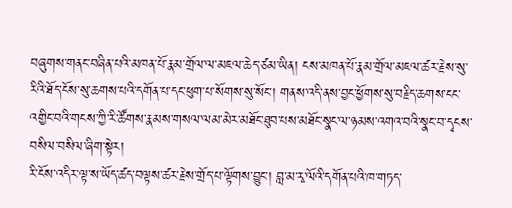བཞུགས་གནང་བཞིན་པའི་མཁན་པོ་རྣམ་གྲོལ་ལ་མཇལ་ཆེད་ཙམ་ཡིན། ངས་མཁན་པོ་རྣམ་གྲོལ་མཇལ་ཚར་རྗེས་སུ་རིའི་ཐོད་ངོས་སུ་ཆགས་པའི་དགོན་པ་དང་ཕུག་པ་སོགས་སུ་སོང་། གནས་འདི་ནས་བྱང་ཕྱོགས་སུ་བརྗིད་ཆགས་ངང་འགྱིང་བའི་གངས་ཀྱི་རི་ཚོགས་རྣམས་གསལ་ལམ་མེར་མཐོང་ཐུབ་པས་མཐོང་སྣང་ལ་ཉམས་འགའ་བའི་སྣང་བ་དྭངས་བསིལ་བསིལ་ཞིག་སྟེར།
རི་ངོས་འདིར་ལྟ་ས་ཡོད་ཚད་བལྟས་ཚར་རྗེས་གྲོད་པ་ལྟོགས་བྱུང་། བླ་མ་རྭ་ལོའི་དགོན་པའི་ཁ་གཏད་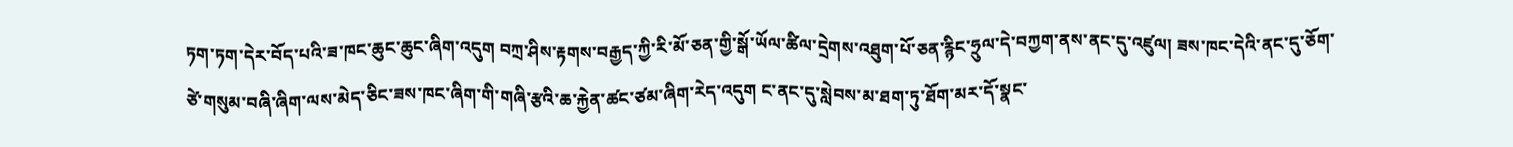ཏག་ཏག་དེར་བོད་པའི་ཟ་ཁང་ཆུང་ཆུང་ཞིག་འདུག བཀྲ་ཤིས་རྟགས་བརྒྱད་ཀྱི་རི་མོ་ཅན་གྱི་སྒོ་ཡོལ་ཚིལ་དྲེགས་འཐུག་པོ་ཅན་རྙིང་ཧྲུལ་དེ་བཀྱག་ནས་ནང་དུ་འཛུལ། ཟས་ཁང་དེའི་ནང་དུ་ཅོག་ཙེ་གསུམ་བཞི་ཞིག་ལས་མེད་ཅིང་ཟས་ཁང་ཞིག་གི་གཞི་རྩའི་ཆ་རྐྱེན་ཚང་ཙམ་ཞིག་རེད་འདུག ང་ནང་དུ་སླེབས་མ་ཐག་ཏུ་ཐོག་མར་དོ་སྣང་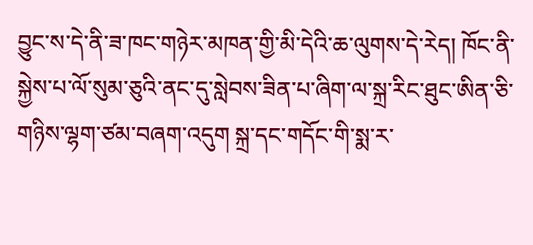བྱུང་ས་དེ་ནི་ཟ་ཁང་གཉེར་མཁན་གྱི་མི་དེའི་ཆ་ལུགས་དེ་རེད། ཁོང་ནི་སྐྱེས་པ་ལོ་སུམ་ཅུའི་ནང་དུ་སླེབས་ཟིན་པ་ཞིག་ལ་སྐྲ་རིང་ཐུང་ཨིན་ཅི་གཉིས་ལྷག་ཙམ་བཞག་འདུག སྐྲ་དང་གདོང་གི་སྨ་ར་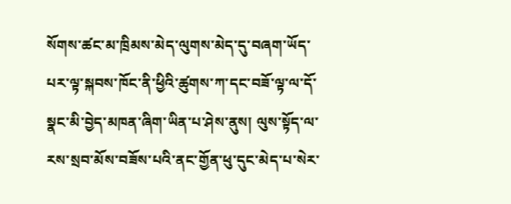སོགས་ཚང་མ་ཁྲིམས་མེད་ལུགས་མེད་དུ་བཞག་ཡོད་པར་ལྟ་སྐབས་ཁོང་ནི་ཕྱིའི་ཚུགས་ཀ་དང་བཟོ་ལྟ་ལ་དོ་སྣང་མི་བྱེད་མཁན་ཞིག་ཡིན་པ་ཤེས་ནུས། ལུས་སྟོད་ལ་རས་སྲབ་མོས་བཟོས་པའི་ནང་གྱོན་ཕུ་དུང་མེད་པ་སེར་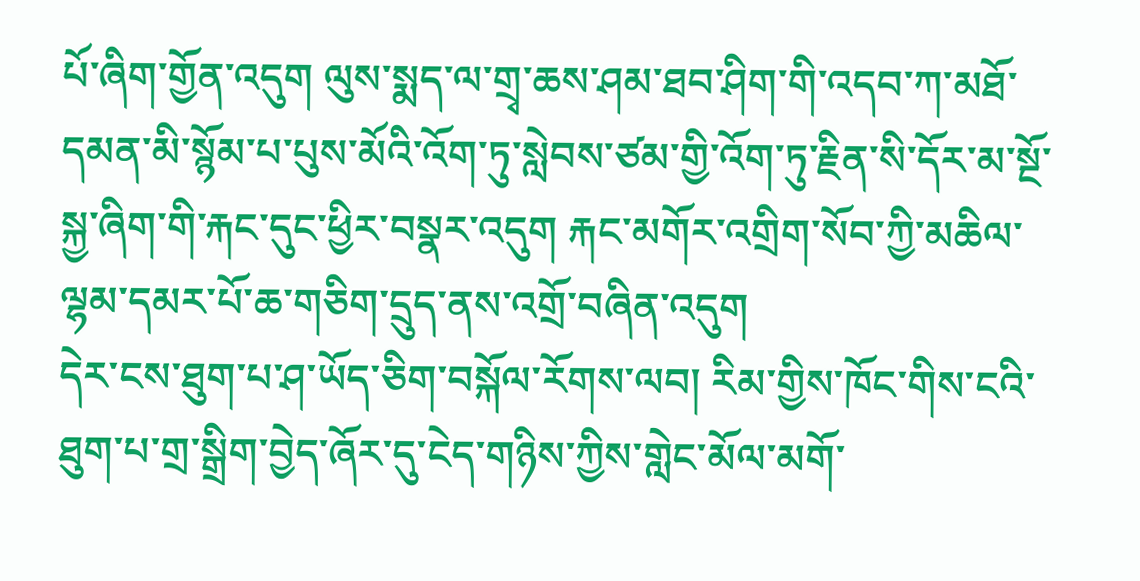པོ་ཞིག་གྱོན་འདུག ལུས་སྨད་ལ་གྲྭ་ཆས་ཤམ་ཐབ་ཤིག་གི་འདབ་ཀ་མཐོ་དམན་མི་སྙོམ་པ་པུས་མོའི་འོག་ཏུ་སླེབས་ཙམ་གྱི་འོག་ཏུ་རྗིན་སི་དོར་མ་སྔོ་སྐྱ་ཞིག་གི་རྐང་དུང་ཕྱིར་བསྣར་འདུག རྐང་མགོར་འགྲིག་སོབ་ཀྱི་མཆིལ་ལྷམ་དམར་པོ་ཆ་གཅིག་དྲུད་ནས་འགྲོ་བཞིན་འདུག
དེར་ངས་ཐུག་པ་ཤ་ཡོད་ཅིག་བསྐོལ་རོགས་ལབ། རིམ་གྱིས་ཁོང་གིས་ངའི་ཐུག་པ་གྲ་སྒྲིག་བྱེད་ཞོར་དུ་ངེད་གཉིས་ཀྱིས་གླེང་མོལ་མགོ་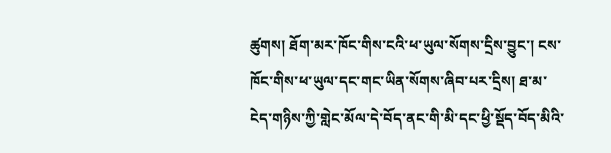ཚུགས། ཐོག་མར་ཁོང་གིས་ངའི་ཕ་ཡུལ་སོགས་དྲིས་བྱུང་། ངས་ཁོང་གིས་ཕ་ཡུལ་དང་གང་ཡིན་སོགས་ཞིབ་པར་དྲིས། ཐ་མ་ངེད་གཉིས་ཀྱི་གླེང་མོལ་དེ་བོད་ནང་གི་མི་དང་ཕྱི་སྡོད་བོད་མིའི་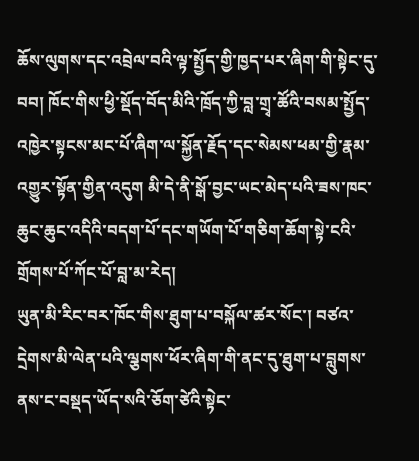ཆོས་ལུགས་དང་འབྲེལ་བའི་ལྟ་སྤྱོད་གྱི་ཁྱད་པར་ཞིག་གི་སྟེང་དུ་བབ། ཁོང་གིས་ཕྱི་སྡོད་བོད་མིའི་ཁྲོད་ཀྱི་བླ་གྲྭ་ཚོའི་བསམ་སྤྱོད་འཁྱེར་སྟངས་མང་པོ་ཞིག་ལ་སྐྱོན་རྗོད་དང་སེམས་ཕམ་གྱི་རྣམ་འགྱུར་སྟོན་གྱིན་འདུག མི་དེ་ནི་སྒོ་བྱང་ཡང་མེད་པའི་ཟས་ཁང་ཆུང་ཆུང་འདིའི་བདག་པོ་དང་གཡོག་པོ་གཅིག་ཆོག་སྟེ་ངའི་གྲོགས་པོ་ཀོང་པོ་བླ་མ་རེད།
ཡུན་མི་རིང་བར་ཁོང་གིས་ཐུག་པ་བསྐོལ་ཚར་སོང་། བཙའ་དྲེགས་མི་ལེན་པའི་ལྕགས་ཕོར་ཞིག་གི་ནང་དུ་ཐུག་པ་བླུགས་ནས་ང་བསྡད་ཡོད་སའི་ཅོག་ཙེའི་སྟེང་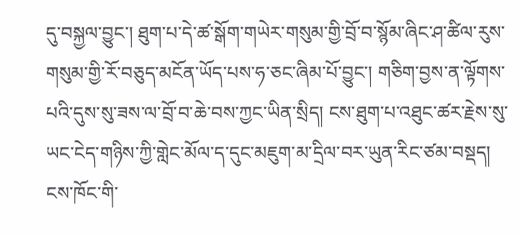དུ་བསྐྱལ་བྱུང་། ཐུག་པ་དེ་ཚ་སྒོག་གཡེར་གསུམ་གྱི་བྲོ་བ་སྙོམ་ཞིང་ཤ་ཚིལ་རུས་གསུམ་གྱི་རོ་བཅུད་མངོན་ཡོད་པས་ཧ་ཅང་ཞིམ་པོ་བྱུང་། གཅིག་བྱས་ན་ལྟོགས་པའི་དུས་སུ་ཟས་ལ་བྲོ་བ་ཆེ་བས་ཀྱང་ཡིན་སྲིད། ངས་ཐུག་པ་འཐུང་ཚར་རྗེས་སུ་ཡང་ངེད་གཉིས་ཀྱི་གླེང་མོལ་ད་དུང་མཇུག་མ་དྲིལ་བར་ཡུན་རིང་ཙམ་བསྡད། ངས་ཁོང་གི་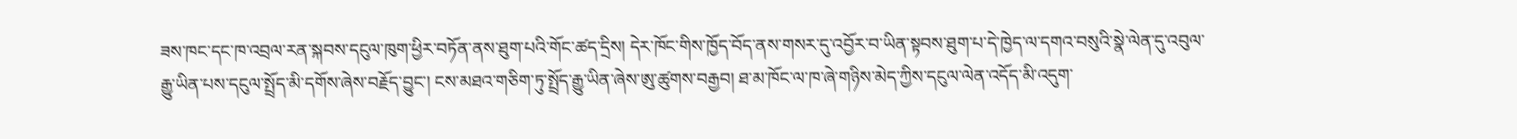ཟས་ཁང་དང་ཁ་འབྲལ་རན་སྐབས་དངུལ་ཁུག་ཕྱིར་བཏོན་ནས་ཐུག་པའི་གོང་ཚད་དྲིས། དེར་ཁོང་གིས་ཁྱོད་བོད་ནས་གསར་དུ་འབྱོར་བ་ཡིན་སྟབས་ཐུག་པ་དེ་ཁྱེད་ལ་དགའ་བསུའི་སྣེ་ལེན་དུ་འབུལ་རྒྱུ་ཡིན་པས་དངུལ་སྤྲོད་མི་དགོས་ཞེས་བརྗོད་བྱུང་། ངས་མཐའ་གཅིག་ཏུ་སྤྲོད་རྒྱུ་ཡིན་ཞེས་ཨུ་ཚུགས་བརྒྱབ། ཐ་མ་ཁོང་ལ་ཁ་ཞེ་གཉིས་མེད་ཀྱིས་དངུལ་ལེན་འདོད་མི་འདུག་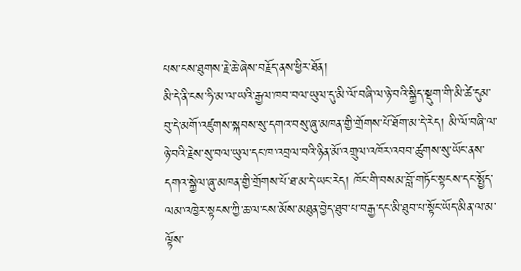པས་ངས་ཐུགས་རྗེ་ཆེ་ཞེས་བརྗོད་ནས་ཕྱིར་ཐོན།
མི་དེ་ནི་ངས་ཧི་མ་ལ་ཡའི་རྒྱལ་ཁབ་བལ་ཡུལ་དུ་མི་ལོ་བཞི་ལ་ཉེ་བའི་སྐྱིད་སྡུག་གི་མི་ཚེ་དུམ་བུ་དེ་མགོ་འཛུགས་སྐབས་སུ་དགའ་བསུ་ཞུ་མཁན་གྱི་གྲོགས་པོ་ཐོག་མ་དེ་རེད། མི་ལོ་བཞི་ལ་ཉེ་བའི་རྗེས་སུ་བལ་ཡུལ་དང་ཁ་འབྲལ་བའི་ཉིན་མོ་འགྲུལ་འཁོར་འབབ་ཚུགས་སུ་ཡོང་ནས་དགའ་སྐྱེལ་ཞུ་མཁན་གྱི་གྲོགས་པོ་ཐ་མ་དེ་ཡང་རེད། ཁོང་གི་བསམ་བློ་གཏོང་སྟངས་དང་སྤྱོད་ལམ་འཁྱེར་སྟངས་ཀྱི་ཆ་ལ་ངས་མོས་མཐུན་བྱེད་ཐུབ་པ་བརྒྱ་དང་མི་ཐུབ་པ་སྟོང་ཡོད་མིན་ལ་མ་ལྟོས་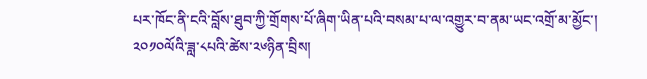པར་ཁོང་ནི་ངའི་བློས་ཐུབ་ཀྱི་གྲོགས་པོ་ཞིག་ཡིན་པའི་བསམ་པ་ལ་འགྱུར་བ་ནམ་ཡང་འགྲོ་མ་མྱོང་།
༢༠༡༠ལོའི་ཟླ་༨པའི་ཚེས་༢༦ཉིན་བྲིས།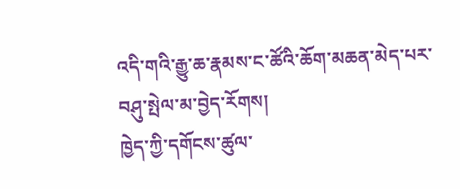འདི་གའི་རྒྱུ་ཆ་རྣམས་ང་ཚོའི་ཆོག་མཆན་མེད་པར་བཤུ་སྤེལ་མ་བྱེད་རོགས།
ཁྱེད་ཀྱི་དགོངས་ཚུལ་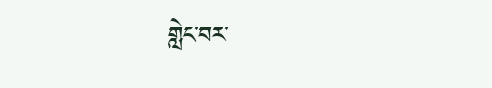གླེང་བར་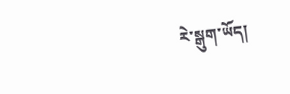རེ་སྒུག་ཡོད།